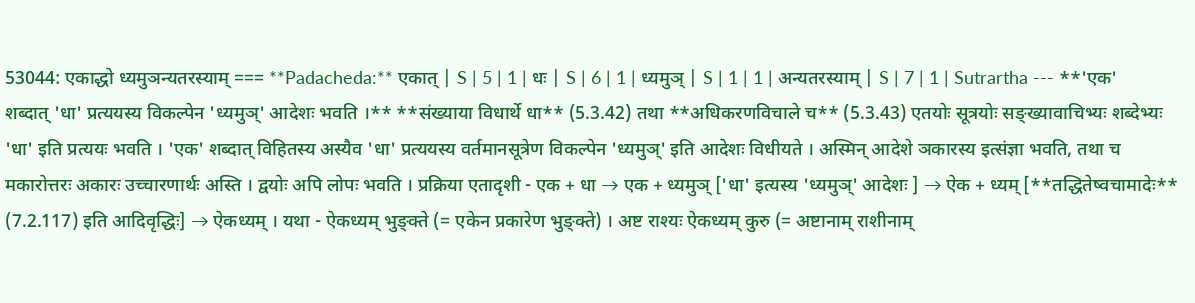53044: एकाद्धो ध्यमुञन्यतरस्याम् === **Padacheda:** एकात् | S | 5 | 1 | धः | S | 6 | 1 | ध्यमुञ् | S | 1 | 1 | अन्यतरस्याम् | S | 7 | 1 | Sutrartha --- **'एक' शब्दात् 'धा' प्रत्ययस्य विकल्पेन 'ध्यमुञ्' आदेशः भवति ।** **संख्याया विधार्थे धा** (5.3.42) तथा **अधिकरणविचाले च** (5.3.43) एतयोः सूत्रयोः सङ्ख्यावाचिभ्यः शब्देभ्यः 'धा' इति प्रत्ययः भवति । 'एक' शब्दात् विहितस्य अस्यैव 'धा' प्रत्ययस्य वर्तमानसूत्रेण विकल्पेन 'ध्यमुञ्' इति आदेशः विधीयते । अस्मिन् आदेशे ञकारस्य इत्संज्ञा भवति, तथा च मकारोत्तरः अकारः उच्चारणार्थः अस्ति । द्वयोः अपि लोपः भवति । प्रक्रिया एतादृशी - एक + धा → एक + ध्यमुञ् ['धा' इत्यस्य 'ध्यमुञ्' आदेशः ] → ऐक + ध्यम् [**तद्धितेष्वचामादेः** (7.2.117) इति आदिवृद्धिः] → ऐकध्यम् । यथा - ऐकध्यम् भुङ्क्ते (= एकेन प्रकारेण भुङ्क्ते) । अष्ट राश्यः ऐकध्यम् कुरु (= अष्टानाम् राशीनाम्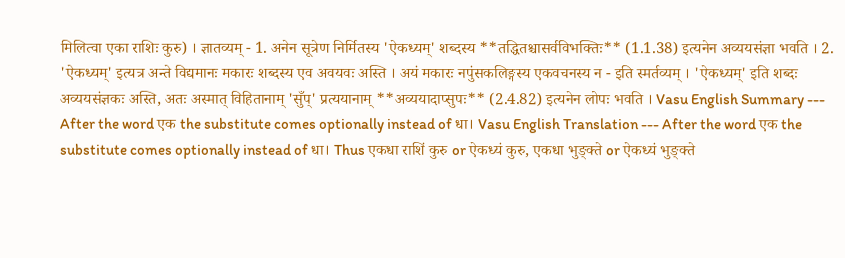मिलित्वा एका राशिः कुरु) । ज्ञातव्यम् - 1. अनेन सूत्रेण निर्मितस्य 'ऐकध्यम्' शब्दस्य **तद्धितश्चासर्वविभक्तिः** (1.1.38) इत्यनेन अव्ययसंज्ञा भवति । 2. 'ऐकध्यम्' इत्यत्र अन्ते विद्यमानः मकारः शब्दस्य एव अवयवः अस्ति । अयं मकारः नपुंसकलिङ्गस्य एकवचनस्य न - इति स्मर्तव्यम् । 'ऐकध्यम्' इति शब्दः अव्ययसंज्ञकः अस्ति, अतः अस्मात् विहितानाम् 'सुँप्' प्रत्ययानाम् **अव्ययादाप्सुपः** (2.4.82) इत्यनेन लोपः भवति । Vasu English Summary --- After the word एक the substitute comes optionally instead of धा। Vasu English Translation --- After the word एक the substitute comes optionally instead of धा। Thus एकधा राशिं कुरु or ऐकध्यं कुरु, एकधा भुङ्क्ते or ऐकध्यं भुङ्क्ते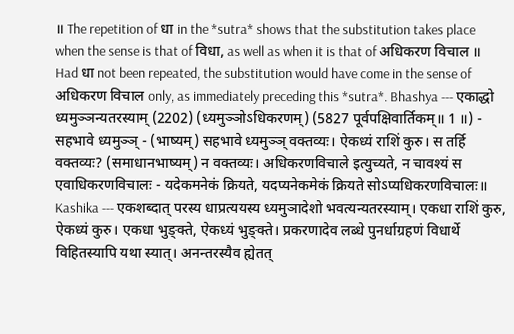॥ The repetition of धा in the *sutra* shows that the substitution takes place when the sense is that of विधा, as well as when it is that of अधिकरण विचाल ॥ Had धा not been repeated, the substitution would have come in the sense of अधिकरण विचाल only, as immediately preceding this *sutra*. Bhashya --- एकाद्धो ध्यमुञ्ञन्यतरस्याम् (2202) (ध्यमुञ्ञोऽधिकरणम्) (5827 पूर्वपक्षिवार्तिकम्॥ 1 ॥) - सहभावे ध्यमुञ्ञ् - (भाष्यम्) सहभावे ध्यमुञ्ञ् वक्तव्यः। ऐकध्यं राशिं कुरु। स तर्हि वक्तव्यः? (समाधानभाष्यम्) न वक्तव्यः। अधिकरणविचाले इत्युच्यते, न चावश्यं स एवाधिकरणविचालः - यदेकमनेकं क्रियते, यदप्यनेकमेकं क्रियते सोऽप्यधिकरणविचालः॥ Kashika --- एकशब्दात् परस्य धाप्रत्ययस्य ध्यमुञादेशो भवत्यन्यतरस्याम्। एकधा राशिं कुरु, ऐकध्यं कुरु। एकधा भुङ्क्ते, ऐकध्यं भुङ्क्ते। प्रकरणादेव लब्धे पुनर्धाग्रहणं विधार्थे विहितस्यापि यथा स्यात्। अनन्तरस्यैव ह्येतत्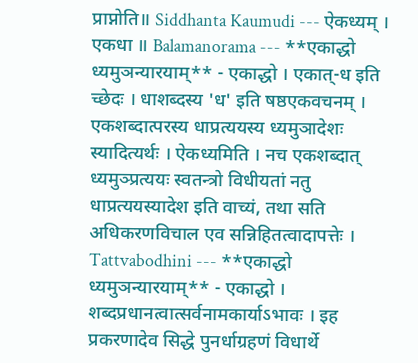प्राप्नोति॥ Siddhanta Kaumudi --- ऐकध्यम् । एकधा ॥ Balamanorama --- **एकाद्धो ध्यमुञन्यारयाम्** - एकाद्धो । एकात्-ध इति च्छेदः । धाशब्दस्य 'ध' इति षष्ठएकवचनम् । एकशब्दात्परस्य धाप्रत्ययस्य ध्यमुञादेशः स्यादित्यर्थः । ऐकध्यमिति । नच एकशब्दात् ध्यमुञ्प्रत्ययः स्वतन्त्रो विधीयतां नतु धाप्रत्ययस्यादेश इति वाच्यं, तथा सति अधिकरणविचाल एव सन्निहितत्वादापत्तेः । Tattvabodhini --- **एकाद्धो ध्यमुञन्यारयाम्** - एकाद्धो । शब्दप्रधानत्वात्सर्वनामकार्याऽभावः । इह प्रकरणादेव सिद्धे पुनर्धाग्रहणं विधार्थे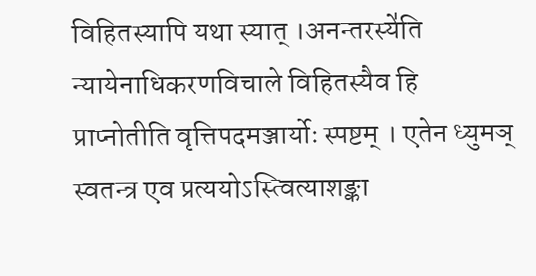विहितस्यापि यथा स्यात् ।अनन्तरस्ये॑ति न्यायेनाधिकरणविचाले विहितस्यैव हि प्राप्नोतीति वृत्तिपदमञ्जार्योः स्पष्टम् । एतेन ध्युमञ् स्वतन्त्र एव प्रत्ययोऽस्त्वित्याशङ्का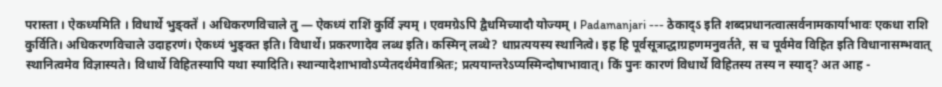परास्ता । ऐकध्यमिति । विधार्थे भुङ्क्ते॑ । अधिकरणविचाले तु — ऐकध्यं राशिं कुर्वि ज्ञ्यम् । एवमग्रेऽपि द्वैधमिच्यादौ योज्यम् । Padamanjari --- ठेकाद्ऽ इति शब्दप्रधानत्वात्सर्वनामकार्याभावः एकधा राशि कुर्विति। अधिकरणविचाले उदाहरणं। ऐकध्यं भुङ्क्त इति। विधार्थे। प्रकरणादेव लब्ध इति। कस्मिन् लब्धे? धाप्रत्ययस्य स्थानित्वे। इह हि पूर्वसूत्राद्धाग्रहणमनुवर्तते, स च पूर्वमेव विहित इति विधानासम्भवात् स्थानित्वमेव विज्ञास्यते। विधार्थे विहितस्यापि यथा स्यादिति। स्थान्यादेशाभावोऽप्येतदर्थमेवाश्रितः; प्रत्ययान्तरेऽप्यस्मिन्दोषाभावात्। किं पुनः कारणं विधार्थे विहितस्य तस्य न स्याद्? अत आह -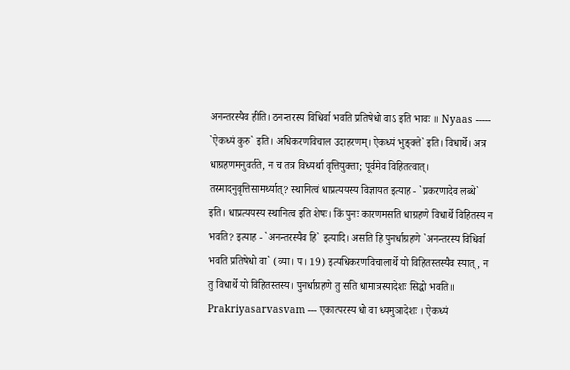अनन्तरस्यैव हीति। ठनन्तरस्य विधिर्वा भवति प्रतिषेधो वाऽ इति भावः ॥ Nyaas ----- `ऐकध्यं कुरु` इति। अधिकरणविचाल उदाहरणम्। ऐकध्यं भुङ्क्ते` इति। विधार्थे। अत्र धाग्रहणमनुवर्तते, न च तत्र विध्यर्था वृत्तियुक्ता; पूर्वमेव विहितत्वात्। तस्मादनुवृत्तिसामर्थ्यात्? स्थानित्वं धाप्रत्ययस्य विज्ञायत इत्याह - `प्रकरणादेव लब्धे` इति। धाप्रत्ययस्य स्थानित्व इति शेषः। किं पुनः कारणमसति धाग्रहणे विधार्थे विहितस्य न भवति? इत्याह - `अनन्तरस्यैव हि` इत्यादि। असति हि पुनर्धाग्रहणे `अनन्तरस्य विधिर्वा भवति प्रतिषेधो वा` (व्या। प। 19) इत्यधिकरणविचालार्थे यो विहितस्तस्यैव स्यात्, न तु विधार्थे यो विहितस्तस्य। पुनर्धाग्रहणे तु सति धामात्रस्यादेशः सिद्धो भवति॥ Prakriyasarvasvam --- एकात्परस्य धो वा ध्यमुञादेशः । ऐकध्यं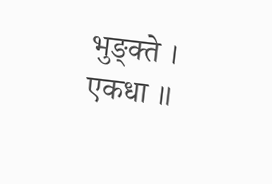भुङ्क्ते । एकधा ॥